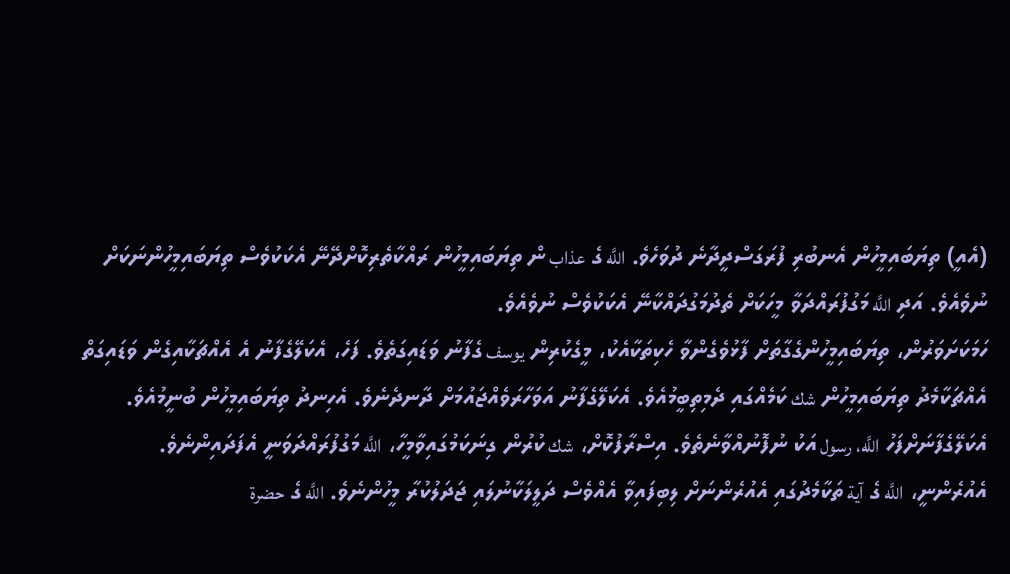(އެއީ) ތިޔަބައިމީހުން އެނބުރި ފުރަގަސްދީދާނެ ދުވަހެވެ. اللَّه ގެ عذاب ން ތިޔަބައިމީހުން ރައްކާތެރިކޮށްދޭނޭ އެކަކުވެސް ތިޔަބައިމީހުންނަކަށް ނުވެއެވެ. އަދި اللَّه މަގުފުރައްދަވާ މީހަކަށް ތެދުމަގުދައްކާނޭ އެކަކުވެސް ނުވެއެވެ.
ހަމަކަށަވަރުން، ތިޔަބައިމީހުންގެގާތަށް ފާޅުވެގެންވާ ހެކިތަކާއެކު، މީގެކުރިން يوسف ގެފާނު ވަޑައިގަތެވެ. ފަހެ، އެކަލޭގެފާނު އެ އެއްޗަކާއިގެން ވަޑައިގަތް އެއްޗަކާމެދު ތިޔަބައިމީހުން شك ކަމެއްގައި ދެމިތިބީމުއެވެ. އެކަލޭގެފާނު އަވަހާރަވެއްޖައުމަށް ދާނދެނެވެ. އެހިނދު ތިޔަބައިމީހުން ބުނީމުއެވެ. އެކަލޭގެފާނަށްފަހު اللَّه، رسول އަކު ނުފޮނުއްވާނެތެވެ. އިސްރާފުކޮށް، شك ކުރުން ގިނަކަމުގައިވާމީހާ، اللَّه މަގުފުރައްދަވަނީ އެފަދައިންނެވެ.
އެއުރެންނީ، اللَّه ގެ آية ތަކާމެދުގައި އެއުރެންނަށް ލިބިފައިވާ އެއްވެސް ދަލީލަކާނުލައި ޖަދަލުކުރާ މީހުންނެވެ. اللَّه ގެ حضرة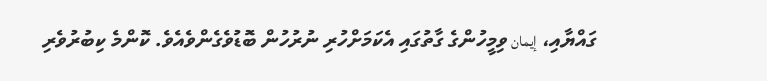ގައްޔާއި، إيمان ވިމީހުންގެ ގާތުގައި އެކަމަށްހުރި ނުރުހުން ބޮޑުވެގެންވެއެވެ. ކޮންމެ ކިބުރުވެރި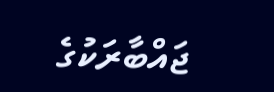ޖައްބާރަކުގެ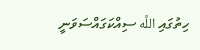ހިތުގައި اللَّه ސިއްކަގައްސަވަނީ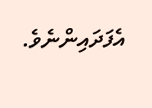އެފަދައިންނެވެ.